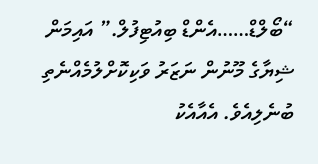“ބޯލްޑް……އެންޑް ބިއުޓިފުލް.” އައިމަން ޝިޔާގެ މޫނުން ނަޒަރު ވަކިކޮށްލުމެއްނެތި ބުނެލިއެވެ. އެއާއެކު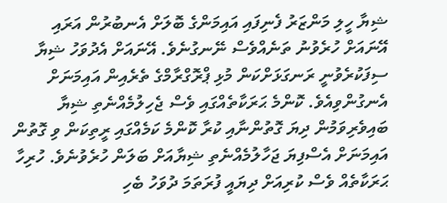ޝިޔާ ހީލި މަންޒަރު ފެނިފައި އައިމަންގެ ބޮލަށް އެނބުރުން އަރައި އޭނައަށް ހުރެވުނު ތަނެއްވެސް ނޭނގުނެވެ. އޭނައަށް އެދުވަހު ޝިޔާ ސިފަކުރެވުނީ ރަނގަޅަށްކަން މުޅި ޕްރޮގްރާމްގެ ތެރެއިން އައިމަނަށް އެނގުންވިއެވެ. ކޮންމެ ޙަރަކާތެއްގައި ވެސް ޖެހިލުމެއްނެތި ޝިޔާ ބައިވެރިވަމުން ދިޔަ ގޮތުންނާއި ކުރާ ކޮންމެ ކަމެއްގައި ރީތިކަން ވި ގޮތުން އައިމަނަށް އެސްފިޔަ ޖަހާލުމެއްނެތި ޝިޔާއަށް ބަލަން ހުރެވުނެވެ. ހުރިހާ ޙަރަކާތެއް ވެސް ކުރިއަށް ދިޔައީ ފުރަތަމަ ދުވަހު ބެހި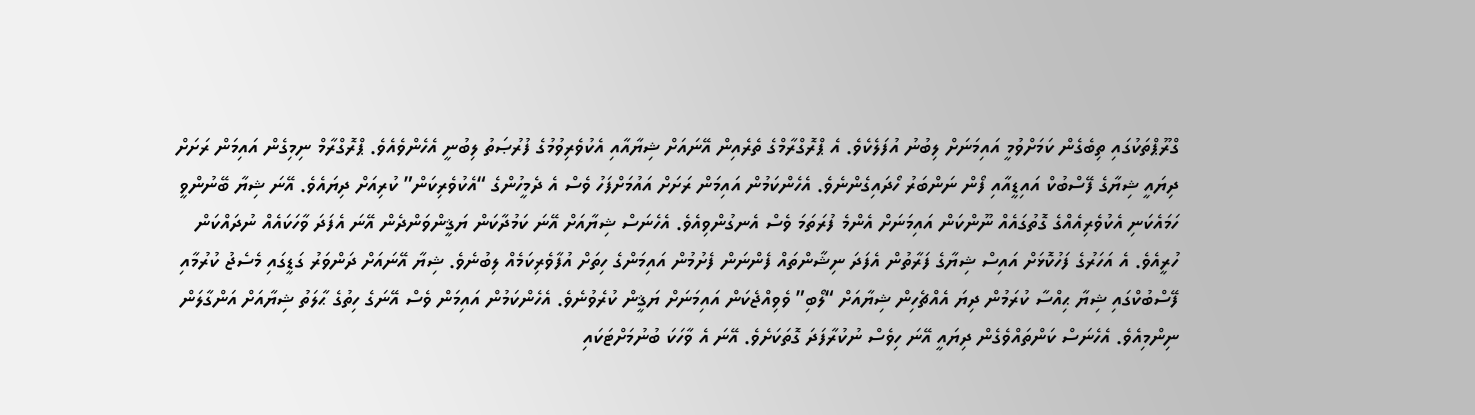ގްރޫޕްތަކުގައި ތިބެގެން ކަމަށްވުމީ އައިމަނަށް ލިބުނު އުފަލެކެވެ. އެ ޕްރޮގްރާމްގެ ތެރެއިން އޭނައަށް ޝިޔާއާއި އެކުވެރިވުމުގެ ފުރުޞަތު ލިބުނީ އެހެންވެއެވެ. ޕްރޮގްރާމް ނިމިގެން އައިމަން ރަށަށް ދިޔައީ ޝިޔާގެ ފޭސްބުކް އައިޑީއާއި ފޯން ނަންބަރު ހޯދައިގެންނެވެ. އެހެންކަމުން އައިމަން ރަށަށް އައުމަށްފަހު ވެސް އެ ދެމީހުންގެ “އެކުވެރިކަން” ކުރިއަށް ދިޔައެވެ. އޭނަ ޝިޔާ ބޭނުންވީ ހަމައެކަނި އެކުވެރިއެއްގެ ގޮތުގައެއް ނޫންކަން އައިމަނަށް އެންމެ ފުރަތަމަ ވެސް އެނގުންވިއެވެ. އެހެނަސް ޝިޔާއަށް އޭނަ ކަމުދާކަން ޔަޤީންވަންދެން އޭނަ އެފަދަ ވާހަކައެއް ނުދައްކަން ހުރީއެވެ. އެ އަހަރުގެ ފަހުކޮޅަށް އައިސް ޝިޔާގެ ފަރާތުން އެފަދަ ނިޝާންތައް ފެންނަން ފެށުމުން އައިމަންގެ ހިތަށް އުފާވެރިކަމެއް ލިބުނެވެ. ޝިޔާ އޭނައަށް ދަންވަރު ގަޑީގައި މެސެޖު ކުރުމާއި ފޭސްބުކްގައި ޝިޔާ ޙިއްސާ ކުރަމުން ދިޔަ އެއްޗެހިން ޝިޔާއަށް “ލޯބި” ވެވިއްޖެކަން އައިމަނަށް ޔަޤީން ކުރެވުނެވެ. އެހެންކަމުން އައިމަން ވެސް އޭނަގެ ހިތުގެ ޙާލަތު ޝިޔާއަށް އަންގާލަން ނިންމިއެވެ. އެހެނަސް ކަންތައްވެގެން ދިޔައީ އޭނަ ހިވެސް ނުކުރާފަދަ ގޮތަކަށެވެ. އޭނަ އެ ވާހަކަ ބުނުމަށްޓަކައި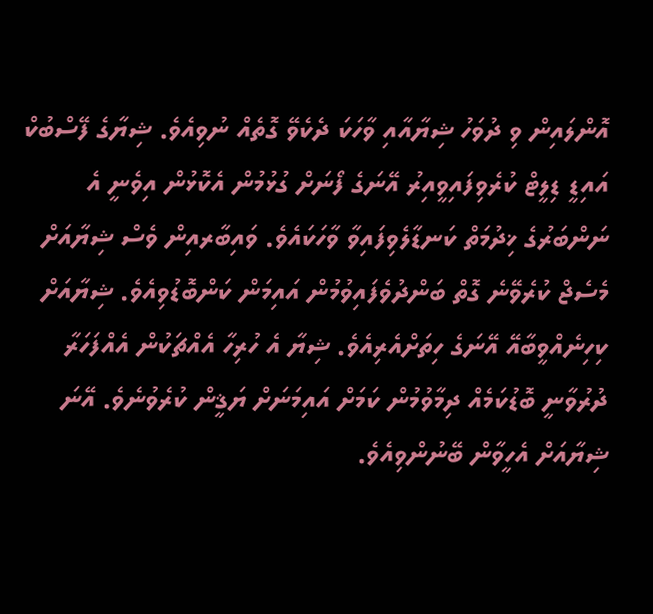އޮންލައިން ވި ދުވަހު ޝިޔާއާއި ވާހަކަ ދެކެވޭ ގޮތެއް ނުވިއެވެ. ޝިޔާގެ ފޭސްބުކް އައިޑީ ޑިލީޓް ކުރެވިފައިވީއިރު އޭނަގެ ފޯނަށް ގުޅުމުން އެކޮޅުން އިވެނީ އެ ނަންބަރުގެ ޚިދުމަތް ކަނޑާލެވިފައިވާ ވާހަކައެވެ. ވައިބާރއިން ވެސް ޝިޔާއަށް މެސެޖް ކުރެވޭނެ ގޮތް ބަންދުވެފައިވުމުން އައިމަން ކަންބޮޑުވިއެވެ. ޝިޔާއަށް ކިހިނެއްވީބާއޭ އޭނަގެ ހިތަށްއެރިއެވެ. ޝިޔާ އެ ހުރިހާ އެއްޗަކުން އެއްފަހަރާ ދުރުވާނީ ބޮޑުކަމެއް ދިމާވުމުން ކަމަށް އައިމަނަށް ޔަޤީން ކުރެވުނެވެ. އޭނަ ޝިޔާއަށް އެހީވާން ބޭނުންވިއެވެ.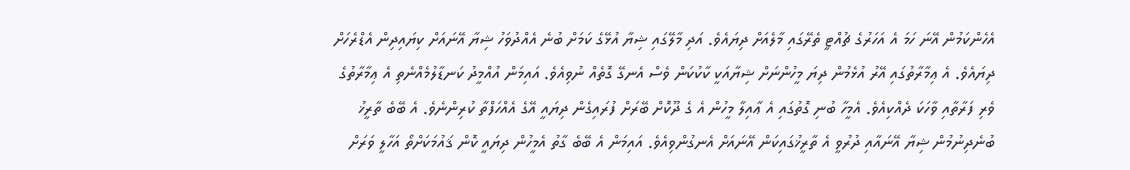އެހެންކަމުން އޭނަ ހަމަ އެ އަހަރުގެ ޗުއްޓީ ތެރޭގައި މާލެއަށް ދިޔައެވެ. އަދި މާލޭގައި ޝިޔާ އުޅޭގެ ކަމަށް ބުނެ އެއްދުވަހު ޝިޔާ އޭނައަށް ކިޔައިދިން އެޑްރެހަށް ދިޔައެވެ. އެ ޢިމާރާތުގައި އޭރު އުޅެމުން ދިޔަ މީހުންނަށް ޝިޔާއަކީ ކާކުކަން ވެސް އެނގޭ ގޮތެއް ނުވިއެވެ. އައިމަން އުއްމީދު ކަނޑާލުމެއްނެތި އެ ޢިމާރާތުގެ ވެރި ފަރާތާއި ވާހަކަ ދެއްކިއެވެ. އެމީހާ ބުނި ގޮތުގައި އެ ޢާއިލާ މީހުން އެ ގެ ދޫކޮށް ބޭރަށް ފުރައިގެން ދިޔައީ އޭގެ އެއްހަފްތާ ކުރިންނެވެ. އެ ބޭބެ ތާރީޚު ބުނެދިނުމުން ޝިޔާ އޭނައާއި ދުރުވީ އެ ތާރީޚުގައިކަން އޭނައަށް އެނގުންވިއެވެ. އައިމަން އެ ބޭބެ ގާތު އެމީހުން ދިޔައީ ކޮން ޤައުމަކަށްތޯ އަހާލީ ވަރަށް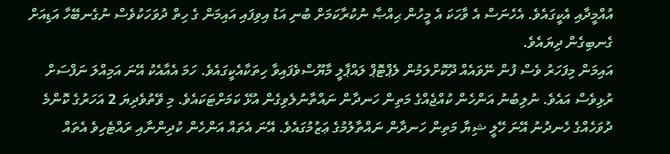އުއްމީދާއި އެކީގައެވެ. އެހެނަސް އެ ވާހަކަ އެ މީހުން ޙިއްޞާ ނުކުރާކަމަށް ބުނި އަޑު އިވިފައި އައިމަން ގެ ހިތް ދުވަހަކުވެސް ނުގެނބޭހާ އަޑިއަށް ގެނބިގެން ދިޔައެވެ.
އައިމަން މިފަހަރު ވެސް ފުން ނޭވައެއް ދޫކޮށްލަމުން ލެޕްޓޮޕް ލައްޕާލީ މާޔޫސްވެފައިވާ ހިތަކާއެކީގައެވެ. ހަމަ އެއާއެކު އޭނަ އަމިއްލަ ނަފްސަށް ރުޅިވެސް އައެވެ. ނުލިބުނު އަންހެން ކުއްޖެއްގެ މަތިން ހަނދާން ނައްތާނުލެވިގެން އުޅޭ ކަމަށްޓަކައެވެ. މި ވޭތުވެދިޔަ 2 އަހަރުގެ ކޮންމެ ދުވަހެއްގެ ހެނދުނު އޭނަ ހޭލީ ޝިޔާ މަތިން ހަނދާން ނައްތާލުމުގެ ޢަޒުމުގައެވެ. އޭނަ އެތައް އަންހެން ކުދިންނާއި ރައްޓެހިވެ އެތައް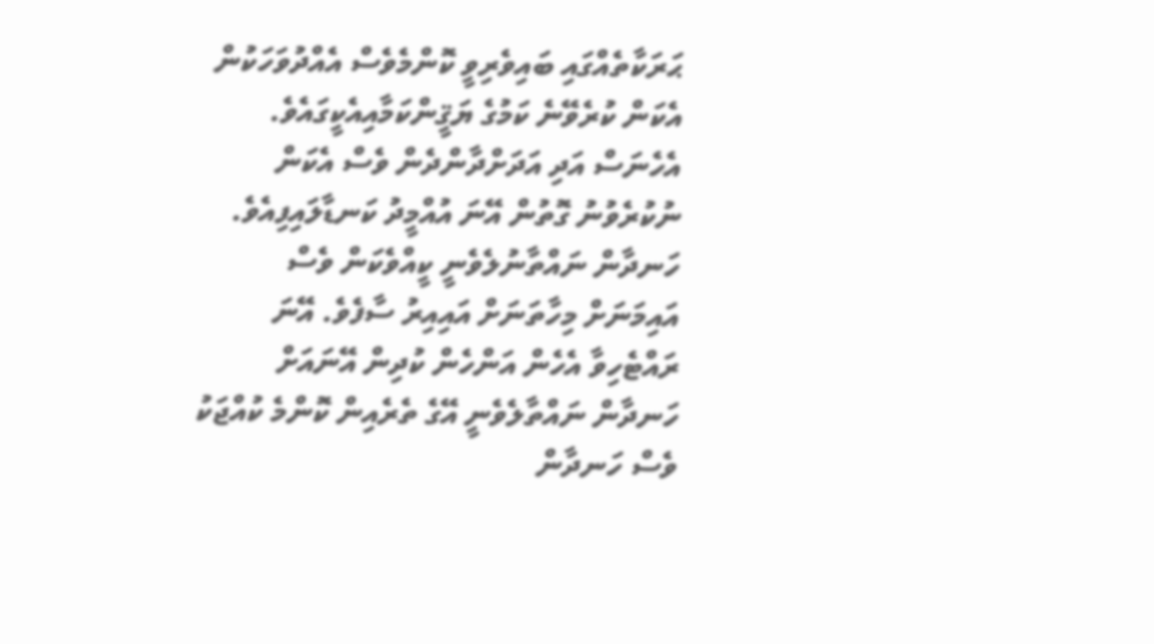ޙަރަކާތެއްގައި ބައިވެރިވީ ކޮންމެވެސް އެއްދުވަހަކުން އެކަން ކުރެވޭނެ ކަމުގެ ޔަޤީންކަމާއިއެކީގައެވެ. އެހެނަސް އަދި އަދަށްދާންދެން ވެސް އެކަން ނުކުރެވުނު ގޮތުން އޭނަ އުއްމީދު ކަނޑާލައިފިއެވެ. ހަނދާން ނައްތާނުލެވެނީ ކީއްވެކަން ވެސް އައިމަނަށް މިހާތަނަށް އައިއިރު ސާފެވެ. އޭނަ ރައްޓެހިވާ އެހެން އަންހެން ކުދިން އޭނައަށް ހަނދާން ނައްތާލެވެނީ އޭގެ ތެރެއިން ކޮންމެ ކުއްޖަކު ވެސް ހަނދާން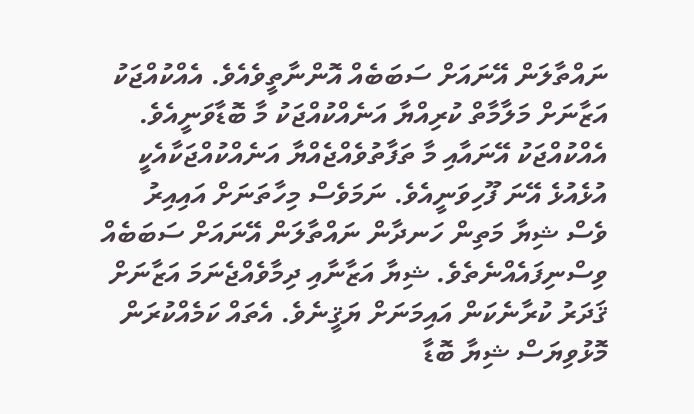ނައްތާލަން އޭނައަށް ސަބަބެއް އޮންނާތީވެއެވެ. އެއްކުއްޖަކު އަޒާނަށް މަލާމާތް ކުރިއްޔާ އަނެއްކުއްޖަކު މާ ބޮޑާވަނީއެވެ. އެއްކުއްޖަކު އޭނައާއި މާ ތަފާތުވެއްޖެއްޔާ އަނެއްކުއްޖަކާއެކީ އުޅެއުޅެ އޭނަ ފޫހިވަނީއެވެ. ނަމަވެސް މިހާތަނަށް އައިއިރު ވެސް ޝިޔާ މަތިން ހަނދާން ނައްތާލަން އޭނައަށް ސަބަބެއް ވިސްނިފައެއްނެތެވެ. ޝިޔާ އަޒާނާއި ދިމާވެއްޖެނަމަ އަޒާނަށް ޤަދަރު ކުރާނެކަން އައިމަނަށް ޔަޤީނެވެ. އެތައް ކަމެއްކުރަން މޮޅުވިޔަސް ޝިޔާ ބޮޑާ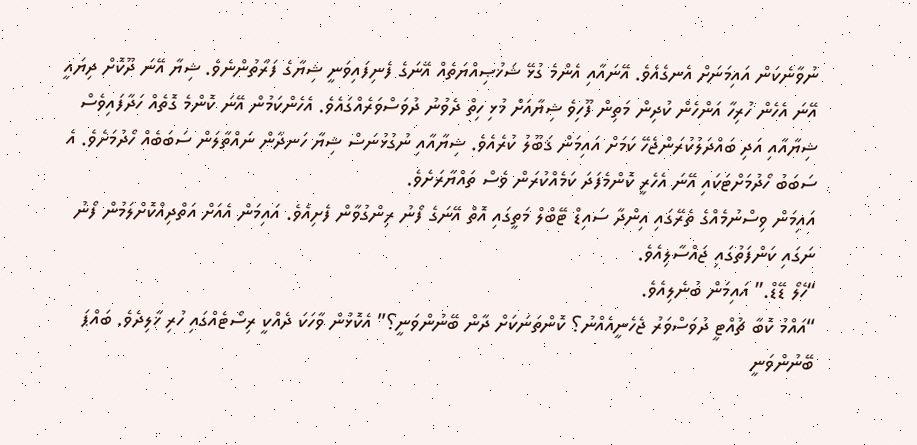ނުވާނެކަން އައިމަނަށް އެނގެއެވެ. އޭނައާއި އެންމެ ގުޅޭ ޝަޚުޞިއްޔަތެއް އޭނަގެ ފެނިފައިވަނީ ޝިޔާގެ ފަރާތުންނެވެ. ޝިޔާ އޭނަ ދޫކޮށް ދިޔައީ އޭނަ އެހެން ހުރިހާ އަންހެން ކުދިން މަތިން ފޫހިވެ ޝިޔާއަށް މުޅި ހިތް ދެވުނު ދުވަސްވަރެއްގައެވެ. އެހެންކަމުން އޭނަ ކޮންމެ ގޮތެއް ހަދާފައިވެސް ޝިޔާއާއި އަދި ބައްދަލުކުރަންޖެހޭ ކަމަށް އައިމަން ޤަބޫލު ކުރެއެވެ. ޝިޔާއާއި ނުގުޅުނަސް ޝިޔާ ހަނދާން ނައްތާލަން ސަބަބެއް ހޯދުމަށެވެ. އެ ސަބަބު ހޯދުމަށްޓަކައި އޭނަ އެހެރީ ކޮންމެފަދަ ކަމެއްކުރަން ވެސް ތައްޔާރަށެވެ.
އައިމަން ވިސްނުމެއްގެ ތެރޭގައި އިންދާ ސައިޑް ޓޭބްލް މަތީގައި އޮތް އޭނަގެ ފޯނު ރިންގުވާން ފެށިއެވެ. އައިމަން އެއަށް އަތްދިއްކޮށްލަމުން ފޯނު ނަގައި ކަންފަތުގައި ޖައްސާލިއެވެ.
“ހެލޯ ޑޭޑް.” އައިމަން ބުނެލިއެވެ.
“އައްމު ކޮބާ ޗުއްޓީ ދުވަސްވަރު ޖެހެނީއެއްނު؟ ކޮންތަނަކަށް ދާން ބޭނުންވަނީ؟” އެކޮޅުން ވާހަކަ ދެއްކީ ރިސޯޓެއްގައި ހުރި ޚާލިދެވެ. ބައްޕަ ބޭނުންވަނީ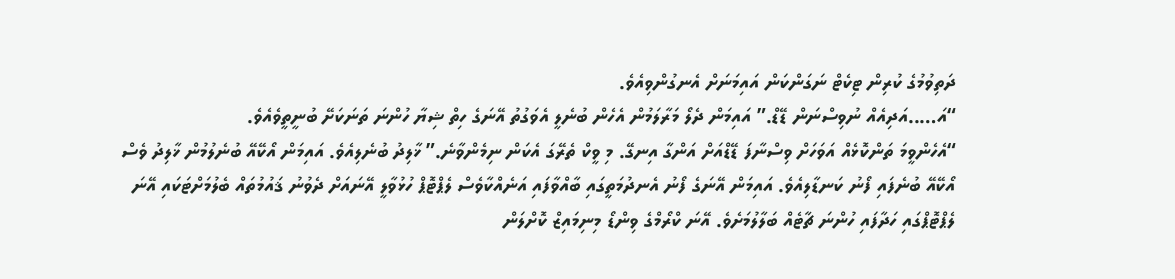ދަތިވުމުގެ ކުރިން ޓިކެޓް ނަގަންކަން އައިމަނަށް އެނގުންވިއެވެ.
“އަ…..އަދިއެއް ނުވިސްނަން ޑޭޑް.” އައިމަން ދެލޯ މަރާލަމުން އެހެން ބުނެލީ އެވަގުތު އޭނަގެ ހިތް ޝިޔާ ހުންނަ ތަނަކަށޭ ބުނީތީވެއެވެ.
“އެހެންވީމަ ތަންކޮޅެއް އަވަހަށް ވިސްނާފަ ޑޭޑްއަށް އަންގާ އިނގޭ. މި ވީކް ތެރޭގަ އެކަން ނިމެންވާނެ.” ޚާލިދު ބުނެލިއެވެ. އައިމަން އޯކޭއޭ ބުނެލުމުން ޚާލިދު ވެސް އޯކޭއޭ ބުނެފައި ފޯނު ކަނޑާލިއެވެ. އައިމަން އޭނަގެ ފޯނު އެނދުމަތީގައި ބާއްވާފައި އަނެއްކާވެސް ލެޕްޓޮޕް ހުޅުވާލީ އޭނައަށް ދެވުނު ޤައުމުތައް ބެލުމަށްޓަކައި އޭނަ ލެޕްޓޮޕްގައި ހަދާފައި ހުންނަ ޗާޓެއް ބަލާލުމަށެވެ. އޭނަ ކްރޯމްގެ ވިންޑޯ މިނިމައިޒް ކޮށްލަން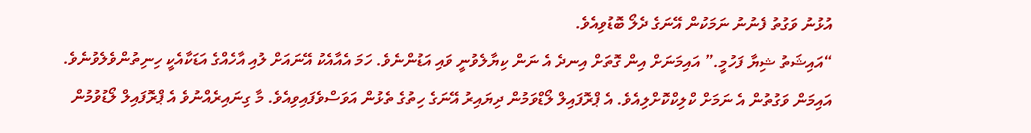އުޅުނު ވަގުތު ފެނުނު ނަމަކުން އޭނަގެ ދެލޯ ބޮޑުވިއެވެ.
“އައިޝަތު ޝިޔާ ފަހުމީ.” އައިމަނަށް އިން ގޮތަށް އިނދެ އެ ނަން ކިޔާލެވުނީ ވައި އަޑުންނެވެ. ހަމަ އެއާއެކު އޭނައަށް ލުއި އާހެއްގެ އަޑަކާއެކީ ހިނިތުންވެލެވުނެވެ. އައިމަން ވަގުތުން އެ ނަމަށް ކްލިކްކޮށްލިއެވެ. އެ ޕްރޮފައިލް ލޯޑްވަމުން ދިޔައިރު އޭނަގެ ހިތުގެ ތެޅުން އަވަސްވެފައިވިއެވެ. މާ ގިނައިރެއްނުވެ އެ ޕްރޮފައިލް ލޯޑުވުމުން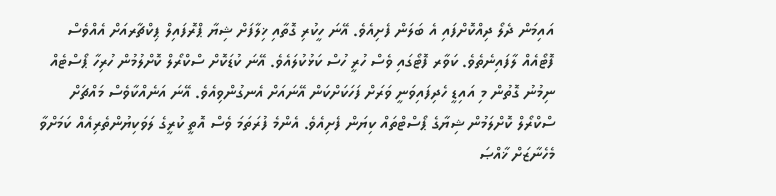އައިމަން ދެލޯ ދިއްކޮށްފައި އެ ބަލަން ފެށިއެވެ. އޭނަ ހީކުރި ގޮތާއި ޚިލާފަށް ޝިޔާ ޕްރޮފައިލް ޕިކްޗާރއަށް އެއްވެސް ފޮޓޯއެއް ލާފައިނެތެވެ. ކަވާރ ފޮޓޯގައި ވެސް ހުރީ ހުސް ކަޅުކުލައެވެ. އޭނަ ކުޑަކޮށް ސްކްރޯލް ކޮށްލުމުން ހުރިހާ ޕޯސްޓެއް ނިމުނު ގޮތުން މި އައިޑީ ހެދިފައިވަނީ ވަރަށް ފަހަކަށްކަން އޭނައަށް އެނގުންވިއެވެ. އޭނަ އަނެއްކާވެސް މައްޗަށް ސްކްރޯލް ކޮށްލަމުން ޝިޔާގެ ޕޯސްޓްތައް ކިޔަން ފެށިއެވެ. އެންމެ ފުރަތަމަ ވެސް އޮތީ ކުރީގެ ލަވަކިޔުންތެރިއެއް ކަމަށްވާ މެހެނާޒަށް ޚާއްޞަ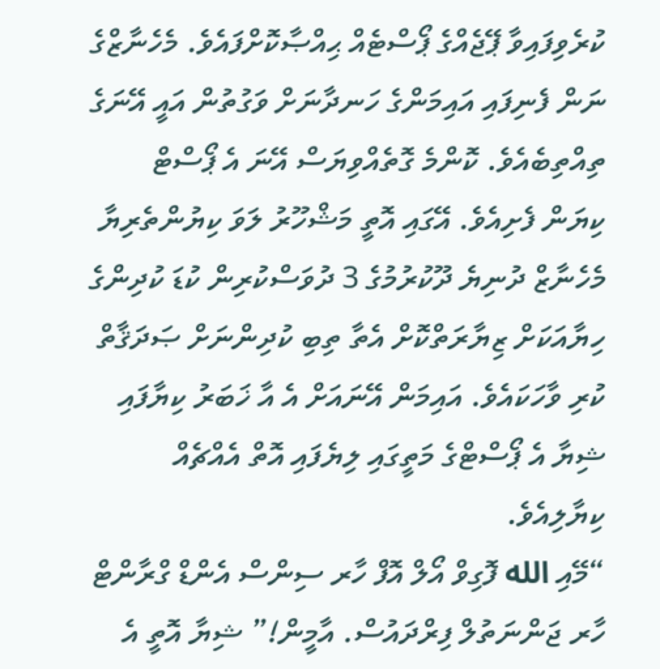ކުރެވިފައިވާ ޕޭޖެއްގެ ޕޯސްޓެއް ޙިއްޞާކޮށްފައެވެ. މެހެނާޒްގެ ނަން ފެނިފައި އައިމަންގެ ހަނދާނަށް ވަގުތުން އައީ އޭނަގެ ތިއްތިބެއެވެ. ކޮންމެ ގޮތެއްވިޔަސް އޭނަ އެ ޕޯސްޓް ކިޔަން ފެށިއެވެ. އޭގައި އޮތީ މަޝްހޫރު ލަވަ ކިޔުންތެރިޔާ މެހެނާޒް ދުނިޔެ ދޫކުރުމުގެ 3 ދުވަސްކުރިން ކުޑަ ކުދިންގެ ހިޔާއަކަށް ޒިޔާރަތްކޮށް އެތާ ތިބި ކުދިންނަށް ޞަދަޤާތް ކުރި ވާހަކައެވެ. އައިމަން އޭނައަށް އެ އާ ޚަބަރު ކިޔާފައި ޝިޔާ އެ ޕޯސްޓްގެ މަތީގައި ލިޔެފައި އޮތް އެއްޗެއް ކިޔާލިއެވެ.
“މޭއި الله ފޮގިވް އޯލް އޮފް ހާރ ސިންސް އެންޑް ގްރާންޓް ހާރ ޖަންނަތުލް ފިރްދައުސް. އާމީން!” ޝިޔާ އޮތީ އެ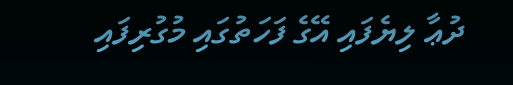ދުޢާ ލިޔެފައި އޭގެ ފަހަތުގައި މުގުރިފައި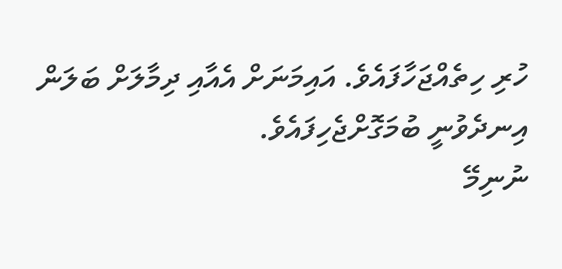ހުރި ހިތެއްޖަހާފައެވެ. އައިމަނަށް އެއާއި ދިމާލަށް ބަލަން އިނދެވުނީ ބުމަގޮށްޖެހިފައެވެ.
ނުނިމޭ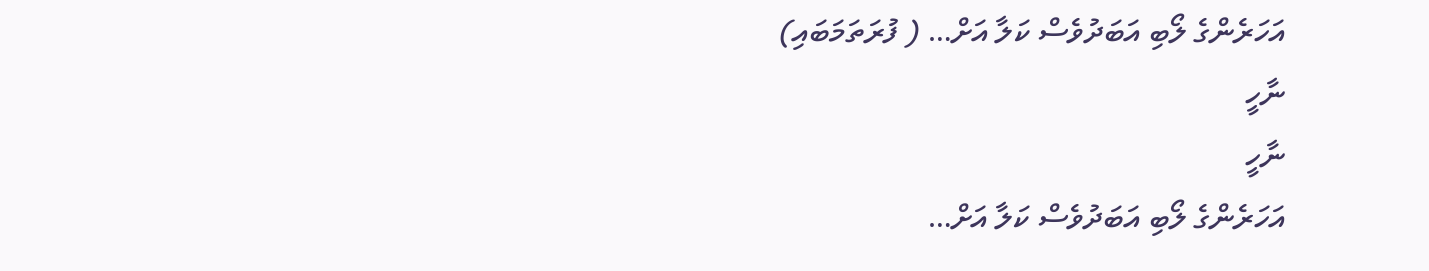އަހަރެންގެ ލޯބި އަބަދުވެސް ކަލާ އަށް… ( ފުރަތަމަބައި)
ނާހީ
ނާހީ
އަހަރެންގެ ލޯބި އަބަދުވެސް ކަލާ އަށް…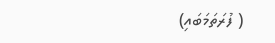( ފުރަތަމަބައި)